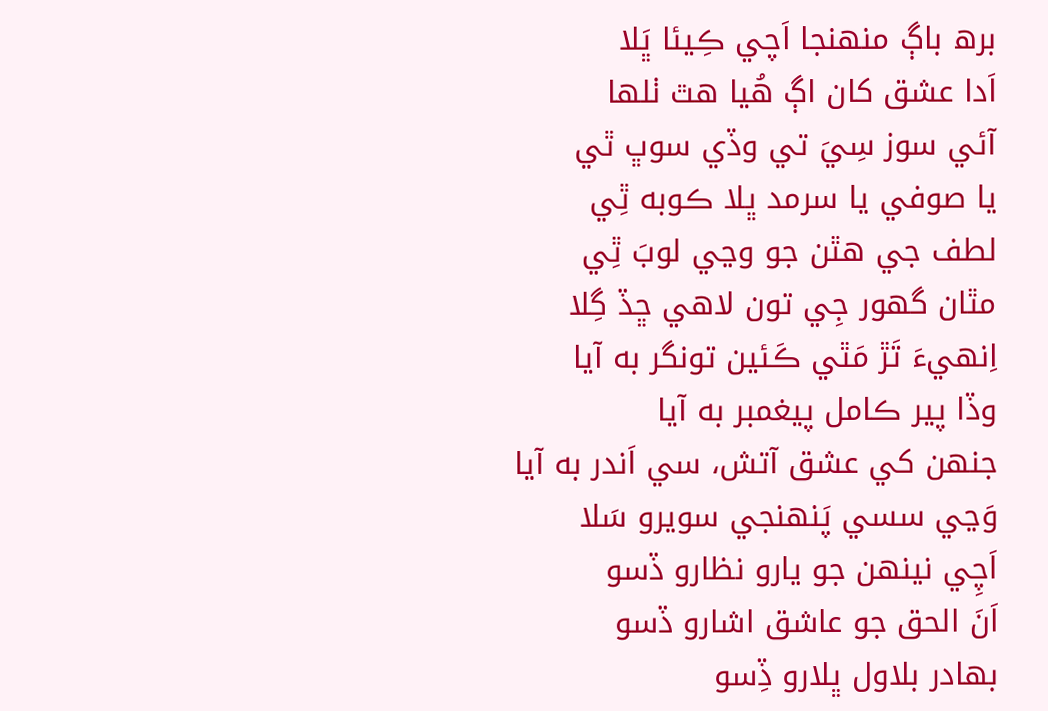برھ باڳ منھنجا اَچي ڪِيئا ڀَلا
اَدا عشق کان اڳ ھُيا ھٿ ٺلھا
آئي سوز سِيَ تي وڏي سوڀ ٿي
يا صوفي يا سرمد ڀلا ڪوبه ٿِي
لطف جي ھٿن جو وڃي لوبَ ٿِي
مٿان گھور جِي تون لاھي ڇڏ گِلا
اِنھيءَ تَڙ مَٿي ڪَئين تونگر به آيا
وڏا پير ڪامل پيغمبر به آيا
جنھن کي عشق آتش، سي اَندر به آيا
وَڃي سسي پَنھنجي سويرو سَلا
اَچِي نينھن جو يارو نظارو ڏسو
اَنَ الحق جو عاشق اشارو ڏسو
بھادر بلاول ڀلارو ڏِسو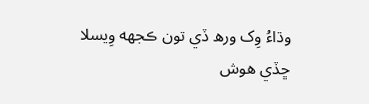وڌاءُ وِک ورھ ڏي تون ڪجھه وِيسلا
ڇڏي ھوش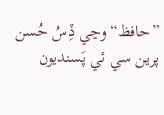”حافظ“ وڃي ڏِسُ حُسن
پرين سي ئي پَسنديون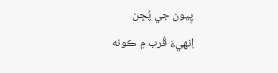پِيون جي پُڇن
اِنھيءَ قُرب ۾ ڪونه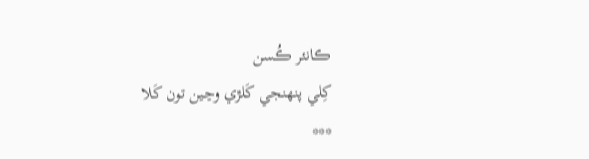ڪانئر ڪُسن
کِلي پنھنجي کَلڙي وڃين تون کَلا
***